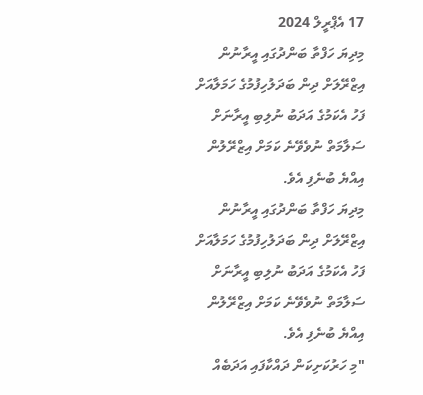17 އެޕްރީލް 2024
މިދިޔަ ހަފްތާ ބަންދުގައި އީރާނުން އިޒްރޭލަށް ދިން ބަދަލުހިފުމުގެ ހަމަލާއަށް ފަހު އެކަމުގެ އަދަބު ނުލިބި އީރާނަށް ސަލާމަތް ނުވެވޭނެ ކަމަށް އިޒްރޭލުން އިއްޔެ ބުނެފި އެވެ.
މިދިޔަ ހަފްތާ ބަންދުގައި އީރާނުން އިޒްރޭލަށް ދިން ބަދަލުހިފުމުގެ ހަމަލާއަށް ފަހު އެކަމުގެ އަދަބު ނުލިބި އީރާނަށް ސަލާމަތް ނުވެވޭނެ ކަމަށް އިޒްރޭލުން އިއްޔެ ބުނެފި އެވެ.
"މި ހަރުކަށިކަން ދައްކާފައި އަދަބެއް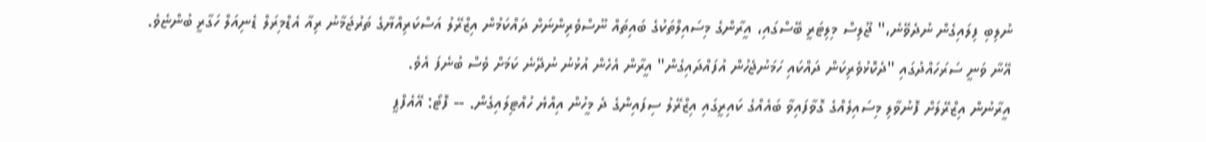ނުލިބި ފިލައިގެން ނުދެވޭނެ،" ޖޫލިސް މިލިޓަރީ ބޭސްގައި، އީރާންގެ މިސައިލްތަކުގެ ބައިތައް ނޫސްވެރިންނަށް ދައްކަމުން އިޒްރޭލު އަސްކަރިއްޔާގެ ތަރުޖަމާނު ރިއާ އެޑްމިރަލް ޑެނިއަލް ހަގާރީ ބުންޏެވެ.
އޭނާ ވަނީ ސަރަހައްދުގައި "ދެކޮޅުވެރިކަން ދައްކައި ހަމަނުޖެހުން އުފައްދައިގެން" އީރާން އެހެން އުޅުނު ނުދޭނެ ކަމަށް ވެސް ބުނެފަ އެވެ.
އީރާނުން އިޒްރޭލަށް ފޮނުވާލި މިސައިލެއްގެ ގޮވާފައިވާ ބައެއްގެ ކައިރީގައި އިޒްރޭލު ސިފައިންގެ ދެ މީހުން އިއްޔެ ހުއްޓިލައިގެން. -- ފޮޓޯ: އޭއެފްޕީ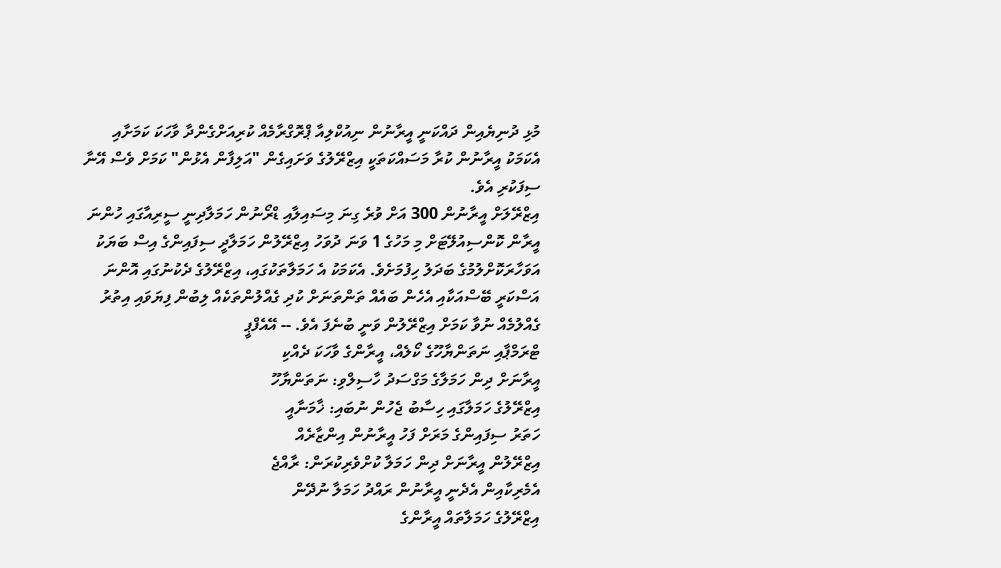މުޅި ދުނިޔެއިން ދައްކަނީ އީރާނުން ނިއުކްލިއާ ޕްރޮގްރާމެއް ކުރިއަށްގެންދާ ވާހަކަ ކަމަށާއި އެކަމަކު އީރާނުން ކުރާ މަސައްކަތަކީ އިޒްރޭލުގެ ވަށައިގެން "އަލިފާން އެޅުން" ކަމަށް ވެސް އޭނާ ސިފަކުރި އެވެ.
އިޒްރޭލަށް އީރާނުން 300 އަށް ވުރެ ގިނަ މިސައިލާއި ޑްރޯނުން ހަމަލާދިނީ ސީރިއާގައި ހުންނަ އީރާން ކޮންސިއުލޭޓަށް މި މަހުގެ 1 ވަނަ ދުވަހު އިޒްރޭލުން ހަމަލާދީ ސިފައިންގެ އިސް ބަޔަކު އަވަހާރަކޮށްލުމުގެ ބަދަލު ހިފުމަށެވެ. އެކަމަކު އެ ހަމަލާތަކުގައި، އިޒްރޭލުގެ ދެކުނުގައި އޮންނަ އަސްކަރީ ބޭސްއަކާއި އެހެން ބައެއް ތަންތަނަށް ކުދި ގެއްލުންތަކެއް ލިބުން ފިޔަވައި އިތުރު ގެއްލުމެއް ނުވާ ކަމަށް އިޒްރޭލުން ވަނީ ބުނެފަ އެވެ. -- އޭއެފްޕީ
ޓްރަމްޕާއި ނަތަންޔާހޫގެ ކޯލެއް، އީރާންގެ ވާހަކަ ދެއްކި
އީރާނަށް ދިން ހަމަލާގެ މަގްސަދު ހާސިލްވި: ނަތަންޔާހޫ
އިޒްރޭލުގެ ހަމަލާގައި ހިސާބު ޖެހުން ނުބައި: ޚާމަނާއީ
ހަތަރު ސިފައިންގެ މަރަށް ފަހު އީރާނުން އިންޒާރެއް
އިޒްރޭލުން އީރާނަށް ދިން ހަމަލާ ކުށްވެރިކުރަން: ރާއްޖެ
އެމެރިކާއިން އެދެނީ އީރާނުން ރައްދު ހަމަލާ ނުދޭން
އިޒްރޭލުގެ ހަމަލާތައް އީރާންގެ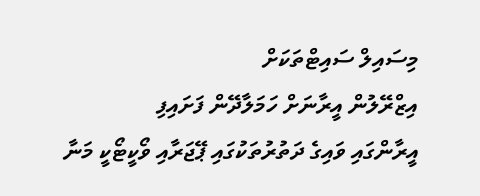މިސައިލް ސައިޓްތަކަށް
އިޒްރޭލުން އީރާނަށް ހަމަލާދޭން ފަށައިފި
އީރާންގައި ވައިގެ ދަތުރުތަކުގައި ޕޭޖަރާއި ވޯކީޓޯކީ މަނާ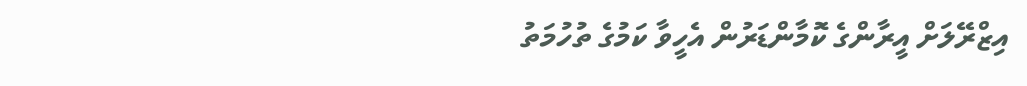އިޒްރޭލަށް އީރާންގެ ކޮމާންޑަރުން އެހީވާ ކަމުގެ ތުހުމަތު